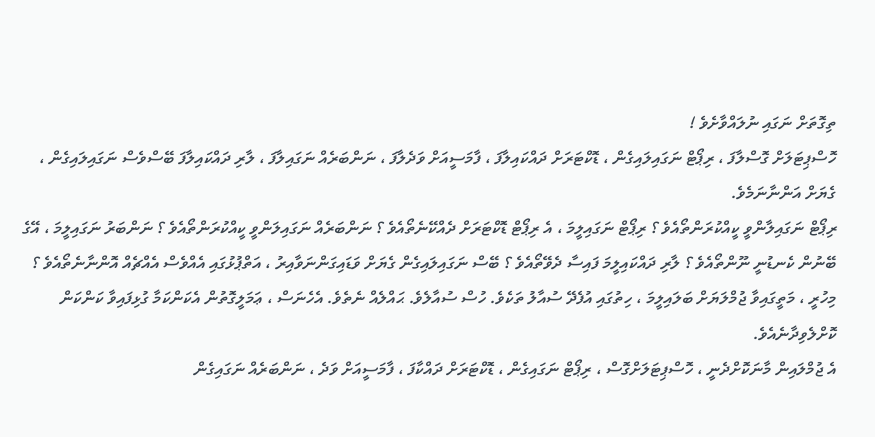ތިގޮތަށް ނަގައި ނުލައްވާށެވެ !
ހޮސްޕިޓަލަށް ގޮސްލާފަ ، ރިޕޯޓް ނަގައިލައިގެން ، ޑޮކްޓަރަށް ދައްކައިލާފަ ، ފާމަސީއަށް ވަދެލާފަ ، ނަންބަރެއް ނަގައިލާފަ ، ލާރި ދައްކައިލާފަ ބޭސްވެސް ނަގައިލައިގެން ، ގެޔަށް އަންނާނަމެވެ.
ރިޕޯޓް ނަގައިލާންވީ ކީއްކުރަންތޯއެވެ ؟ ރިޕޯޓް ނަގައިލީމަ ، އެ ރިޕޯޓް ޑޮކްޓަރަށް ދެއްކޭނެތޯއެވެ ؟ ނަންބަރެއް ނަގައިލަންވީ ކީއްކުރަންތޯއެވެ ؟ ނަންބަރު ނަގައިލީމަ ، އޭގެ ބޭނުން ކެނޑުނީ ނޫންތޯއެވެ ؟ ލާރި ދައްކައިލީމަ ފައިސާ ދެވޭތޯއެވެ ؟ ބޭސް ނަގައިލައިގެން ގެޔަށް ވަޑައިގަންނަވާއިރު ، އަތްޕުޅުގައި އެއްވެސް އެއްޗެއް އޮންނާނެތޯއެވެ ؟ މިހުރީ ، މަތީގައިވާ ޖުމްލަޔަށް ބަލައިލީމަ ، ހިތުގައި އުފެދޭ ސުއާލު ތަކެވެ. ހުސް ސުއާލެވެ. ޙައްލެއް ނެތެވެ. އެހެނަސް ، ޢަމަލީގޮތުން އެކަންކަމާ ގުޅިފައިވާ ކަންކަން ކޮށްލެވިދާނެއެވެ.
އެ ޖުމްލައިން މާނަކޮށްދެނީ ، ހޮސްޕިޓަލަށްގޮސް ، ރިޕޯޓް ނަގައިގެން ، ޑޮކްޓަރަށް ދައްކާފަ ، ފާމަސީއަށް ވަދެ ، ނަންބަރެއް ނަގައިގެން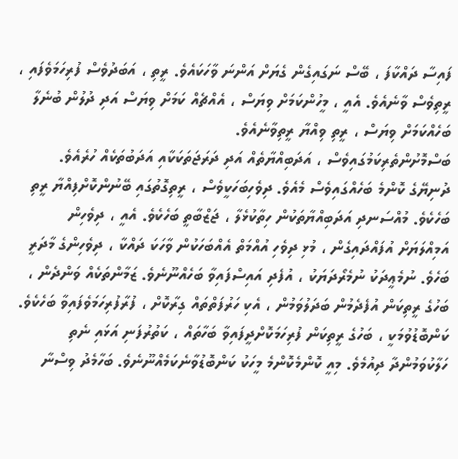ފައިސާ ދައްކާފަ ، ބޭސް ނަގައިގެން ގެޔަށް އަންނަ ވާހަކައެވެ. ރީތި ، އަބަދުވެސް ފުރިހަމަވެފައި ، ރީތިވެސް ވާނެއެވެ. އެއީ ، މީހުންކަމަށް ވިޔަސް ، އެއްޗެއް ކަމަށް ވިޔަސް އަދި ދުލުން ބުނެލާ ބަހެއްކަމަށް ވިޔަސް ، ރީތި ވިއްޔާ ރީތިވާނެއެވެ.
ބަސްމޮށުންތެރިކަމުގައިވެސް ، އަދަބިއްޔާތެއް އަދި ދަރަޖަތަކަކާއި އަދަބުތަކެއް ހުރެއެވެ. ދުނިޔޭގެ ކޮންމެ ބަހެއްގައިވެސް މެއެވެ. ދިވެހިބަހަކީވެސް ، ރީތިގޮތުގައި ބޭނުންކޮށްފިއްޔާ ރީތި ބަހެކެވެ. މުއްސަނދި އަދަބިއްޔާތަކުން ހިތާކުޅެލާ ، ޖަޒްބާތީ ބަހެކެވެ. އެއީ ، ދިވެހިން އަމިއްލަޔަށް އުފައްދައިގެން ، މުޅި ދިވެހި އުއްމަތް އެއްބަހަކުން ވާހަކަ ދައްކާ ، ދިވެހިންގެ މާދަރީ ބަހެވެ. ނުމެޢީދަކު ނުމެރޯދަޔަކު ، އުފެދި އައިސްފައިވާ ބަހެއްނޫނެވެ. ޒަމާންތަކެއް ވަންދެން ، ބަހުގެ ރީތިކަން އުފެދެމުން ބަދަލުވަމުން ، އެކި ހަރުފަތްތައް ގިރާކޮށް ، ފުރާފުރިހަމަވެފައިވާ ބަހެކެވެ.
ކަންބޮޑުވުމަކީ ، ބަހުގެ ރީތިކަން ފުރިހަމަކޮށްދީފައިވާ ބަހާތައް ، ކަތުރުފަނި އަޅައި ނެތި ހަލާކުވަމުންދާ ދިއުމެވެ. މިއީ ކޮންމެކޮންމެ މީހަކު ކަންބޮޑުވާނެކަމެއްނޫނެވެ. ބަހާމެދު ވިސްނާ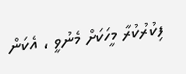ފިކުރުކުރާ މީހަކަށް މެނުވީ ، އެކަން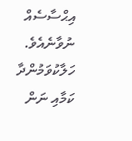އިޙްސާސެއް ނުވާނެއެވެ. ހަލާކުވަމުންދާ ކަމާއި ނަން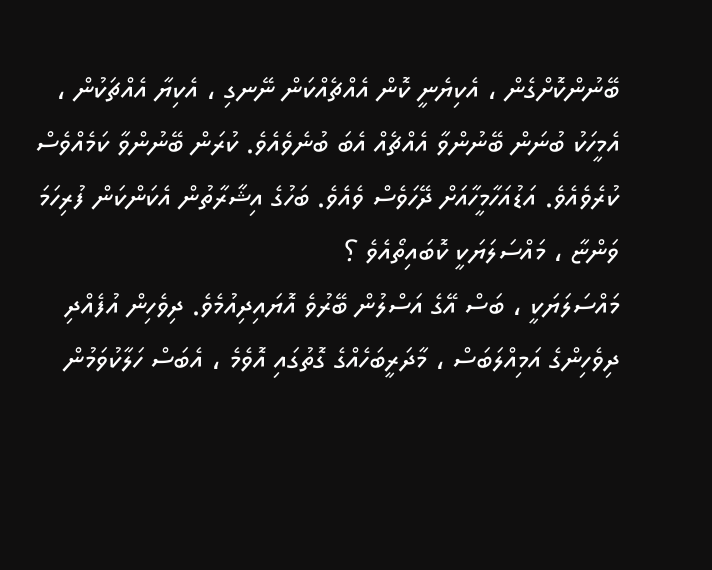ބޭނުންކޮށްގެން ، އެކިޔެނީ ކޮން އެއްޗެއްކަން ނޭނގި ، އެކިޔާ އެއްޗަކުން ، އެމީހަކު ބުނަން ބޭނުންވާ އެއްޗެއް އެބަ ބުނެވެއެވެ. ކުރަން ބޭނުންވާ ކަމެއްވެސް ކުރެވެއެވެ. އަޑުއަހާމީހާއަށް ދޭހަވެސް ވެއެވެ. ބަހުގެ އިޝާރާތުން އެކަންކަން ފުރިހަމަ ވަންޏާ ، މައްސަލަޔަކީ ކޮބައިތޯއެވެ ؟
މައްސަލަޔަކީ ، ބަސް އޭގެ އަސްލުން ބޭރުވެ އޮޔައިދިއުމެވެ. ދިވެހިން އުފެއްދި ދިވެހިންގެ އަމިއްލަބަސް ، މާދަރީބަހެއްގެ ގޮތުގައި އޮވެމެ ، އެބަސް ހަލާކުވަމުން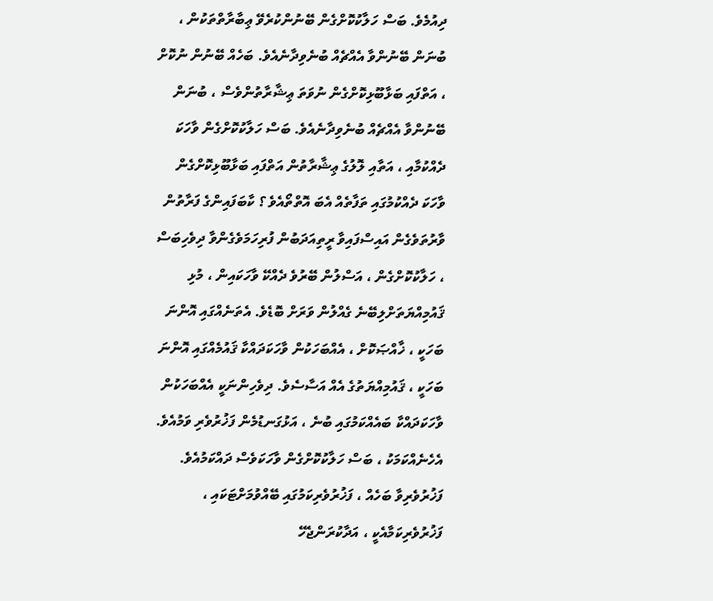ދިއުމެވެ. ބަސް ހަލާކުކޮށްގެން ބޭނުންކުރެވޭ ޢިބާރާތްތަކުން ، ބުނަން ބޭނުންވާ އެއްޗެއް ބުނެވިދާނެއެވެ. ބަހެއް ބޭނުން ނުކޮށް ، އަތްފައި ބަޅާބޫޅިކޮށްގެން ނުވަތަ ޢިޝާރާތުންވެސް ، ބުނަން ބޭނުންވާ އެއްޗެއް ބުނެވިދާނެއެވެ. ބަސް ހަލާކުކޮށްގެން ވާހަކަ ދެއްކުމާއި ، އަތާއި ލޮލުގެ ޢިޝާރާތުން އަތްފައި ބަޅާބޫޅިކޮށްގެން ވާހަކަ ދެއްކުމުގައި ތަފާތެއް އެބަ އޮތްތޯއެވެ ؟ ކާބަފައިންގެ ފަރާތުން ވާރުތަވެގެން އައިސްފައިވާ ރީތިއަދަބުން ފުރިހަމަވެގެންވާ ދިވެހިބަސް ، ހަލާކުކޮށްގެން ، އަސްލުން ބޭރުވެ ދެއްކޭ ވާހަކައިން ، މުޅި ޤައުމިއްޔަތަށްލިބޭނެ ގެއްލުން ވަރަށް ބޮޑެވެ. އެތަނެއްގައި އޮންނަ ބަހަކީ ، ޚާއްޞަކޮށް ، އެއްބަހަކުން ވާހަކަދައްކާ ޤައުމެއްގައި އޮންނަ ބަހަކީ ، ޤައުމިއްޔަތުގެ އެއް އަސާސެވެ. ދިވެހިންނަކީ އެއްބަހަކުން ވާހަކަދައްކާ ބައެއްކަމުގައި ބުނެ ، އަޅުގަނޑުމެން ފަޚުރުވެރި ވަމުއެވެ. އެހެނެއްކަމަކު ، ބަސް ހަލާކުކޮށްގެން ވާހަކަވެސް ދައްކަމުއެވެ. ފަޚުރުވެރިވާ ބަހެއް ، ފަޚުރުވެރިކަމުގައި ބޭއްވުމަށްޓަކައި ، ފަޚުރުވެރިކަމާއެކީ ، އަދާކުރަންޖެހޭ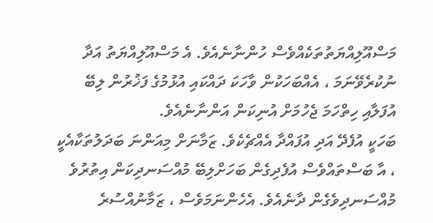މަސްއޫލިއްޔަތުތަކެއްވެސް ހުންނާނެއެވެ. އެ މަސްއޫލިއްޔަތު އަދާ ނުކުރެވޭނަމަ ، އެއްބަހަކުން ވާހަކަ ދައްކައި އުޅުމުގެ ފަޚުރުން ލިބޭ އުފަލާއި ހިތްހަމަ ޖެހުމަށް އުނިކަން އަންނާނެއެވެ.
ބަހަކީ އުފެދޭ އަދި އުފައްދާ އެއްޗެކެވެ. ޒަމާނަށް މިއަންނަ ބަދަލުތަކާއެކީ ، އާ ބަސްތައްވެސް އުފެދިގެން ބަހަށްލިބޭ މުއްސަނދިކަން އިތުރުވެ މުއްސަނދިވެގެން ދާނެއެވެ. އެހެންނަމަވެސް ، ޒަމާނުއްސުރެ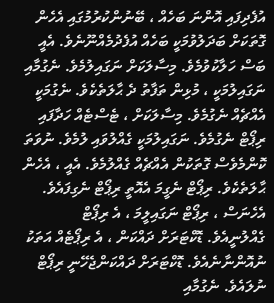އުފެދިފައި އޮންނަ ބަހެއް ، ބޭނުންކުރުމުގައި އެހެން ގޮތަކަށް ބަދަލުވުމަކީ ބަހެއް އުފެދުމެއްނޫނެވެ. އެއީ ބަސް ހަލާކުވުމެވެ. މިސާލަކަށް ނަގައިލުމެވެ. ނެގުމާއި ނަގައިލުމަކީ ، މުޅިން ތަފާތު ދެ ޙާލަތެކެވެ. ނެގުމަކީ އެއްޗެއް ނެގުމެވެ. މިސާލަކަށް ، ޓެސްޓެއް ހަދާފައި ރިޕޯޓް ނެގުމެވެ. ނަގައިލުމަކީ ގެއްލުވައި ލުމެވެ. ނުވަތަ ކޮންމެވެސް ގޮތަކުން އެއްޗެއް ގެއްލުމެވެ. އެއީ ، އެހެން ޙާލަތެކެވެ. ރިޕޯޓް ނެގީމަ އެއޮތީ ރިޕޯޓް ނެގިފައެވެ. އެހެނަސް ، ރިޕޯޓް ނަގައިލީމަ ، އެ ރިޕޯޓް ގެއްލުނީއެވެ. ޑޮކްޓަރަށް ދައްކަން ، އެ ރިޕޯޓެއް އަތަކު ނުއޮންނާނެއެވެ. ޑޮކްޓަރަށް ދައްކަންޖެހޭނީ ރިޕޯޓް ނުލައެވެ. ނެގުމާއި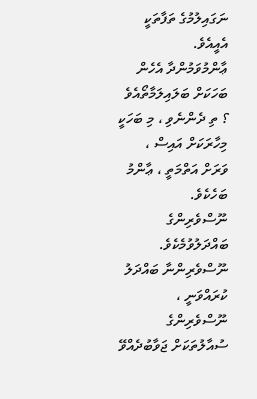ނަގައިލުމުގެ ތަފާތަކީ އެއީއެވެ.
ޢާންމުވަމުންދާ އެހެން ބަހަކަށް ބަލައިލަމާތޯއެވެ ؟ ތި ދެންނެވި ، މި ބަހަކީ މިހާރަކަށް އައިސް ، ވަރަށް އަތްމަތީ ، ޢާންމު ބަހެކެވެ.
ނޫސްވެރިންގެ ބައްދަލުވުމެކެވެ. ނޫސްވެރިންނާ ބައްދަލު ކުރައްވަނީ ، ނޫސްވެރިންގެ ސުއާލުތަކަށް ޖަވާބުދެއްވޭ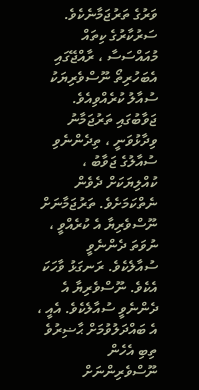ވަރުގެ ތަރުޖަމާނެކެވެ. ސަރުކާރުގެ ކިތައް މުއައްސަސާ ، ރާއްޖޭގައި އެބަހުރިތޯ ނޫސްވެރިޔަކު ސުއާލު ކުރެއްވިއެވެ. ޖަވާބުގައި ތަރުޖަމާނު ވިދާޅުވަނީ ، ތިދެންނެވި ސުއާލުގެ ޖަވާބު ، ކުއްލިޔަކަށް ދެވެން ނެތްކަމަށެވެ. ތަރުޖަމާނަށް ނޫސްވެރިޔާ އެ ކުރެއްވީ ، ނުވަތަ ދެންނެވީ ސުއާލެކެވެ. ރަނގަޅު ވާހަކަ އެކެވެ. ނޫސްވެރިޔާ އެ ދެންނެވީ ސުއާލެކެވެ. އެއީ ، އެ ބައްދަލުވުމަށް ޙާޟިރުވެ ތިބި އެހެން ނޫސްވެރިންނަށް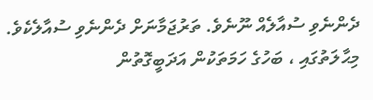ދެންނެވި ސުއާލެއް ނޫނެވެ. ތަރުޖަމާނަށް ދެންނެވި ސުއާލެކެވެ. މިޙާލަތުގައި ، ބަހުގެ ހަމަތަކުން އަދަބީގޮތުން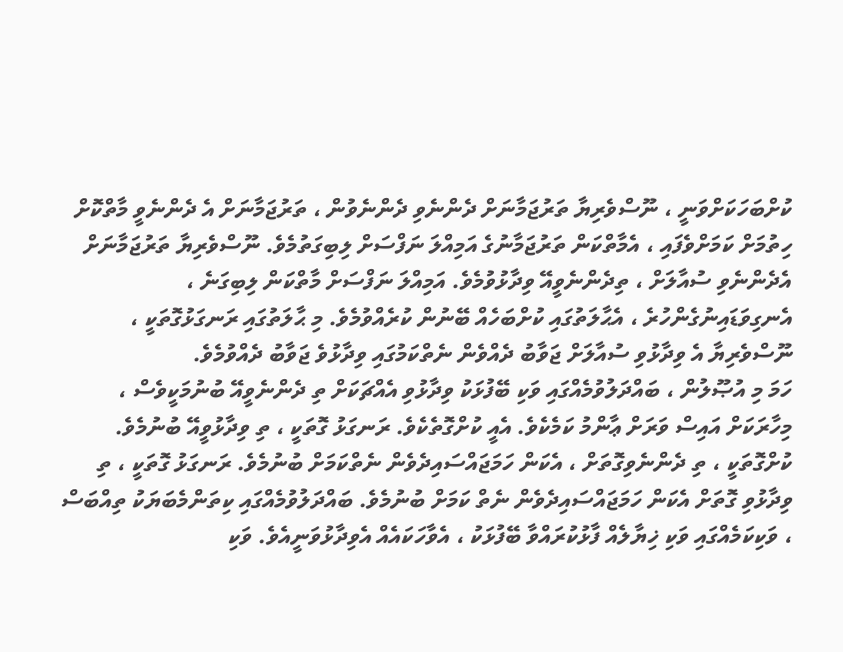ކުށްބަހަކަށްވަނީ ، ނޫސްވެރިޔާ ތަރުޖަމާނަށް ދެންނެވި ދެންނެވުން ، ތަރުޖަމާނަށް އެ ދެންނެވީ މާތްކޮށް ހިތުމަށް ކަމަށްވެފައި ، އެމާތްކަން ތަރުޖަމާނުގެ އަމިއްލަ ނަފްސަށް ލިބިގަތުމެވެ. ނޫސްވެރިޔާ ތަރުޖަމާނަށް އެދެންނެވި ސުއާލަށް ، ތިދެންނެވީއޭ ވިދާޅުވުމެވެ. އަމިއްލަ ނަފްސަށް މާތްކަން ލިބިގަނެ ، އެނގިވަޑައިނުގެންހުރެ ، އެޙާލަތުގައި ކުށްބަހެއް ބޭނުން ކުރެއްވުމެވެ. މި ޙާލަތުގައި ރަނގަޅުގޮތަކީ ، ނޫސްވެރިޔާ އެ ވިދާޅުވި ސުއާލަށް ޖަވާބު ދެއްވެން ނެތްކަމުގައި ވިދާޅުވެ ޖަވާބު ދެއްވުމެވެ.
ހަމަ މި އުޞޫލުން ، ބައްދަލުވުމެއްގައި ވަކި ބޭފުޅަކު ވިދާޅުވި އެއްޗަކަށް ތި ދެންނެވީއޭ ބުނުމަކީވެސް ، މިހާރަކަށް އައިސް ވަރަށް ޢާންމު ކަމެކެވެ. އެއީ ކުށްގޮތެކެވެ. ރަނގަޅު ގޮތަކީ ، ތި ވިދާޅުވީއޭ ބުނުމެވެ.
ކުށްގޮތަކީ ، ތި ދެންނެވިގޮތަށް ، އެކަން ހަމަޖައްސައިދެވެން ނެތްކަމަށް ބުނުމެވެ. ރަނގަޅު ގޮތަކީ ، ތި ވިދާޅުވި ގޮތަށް އެކަން ހަމަޖައްސައިދެވެން ނެތް ކަމަށް ބުނުމެވެ. ބައްދަލުވުމެއްގައި ކިތަންމެބަޔަކު ތިއްބަސް ، ވަކިކަމެއްގައި ވަކި ޚިޔާލެއް ފާޅުކުރައްވާ ބޭފުޅަކު ، އެވާހަކައެއް އެވިދާޅުވަނީއެވެ. ވަކި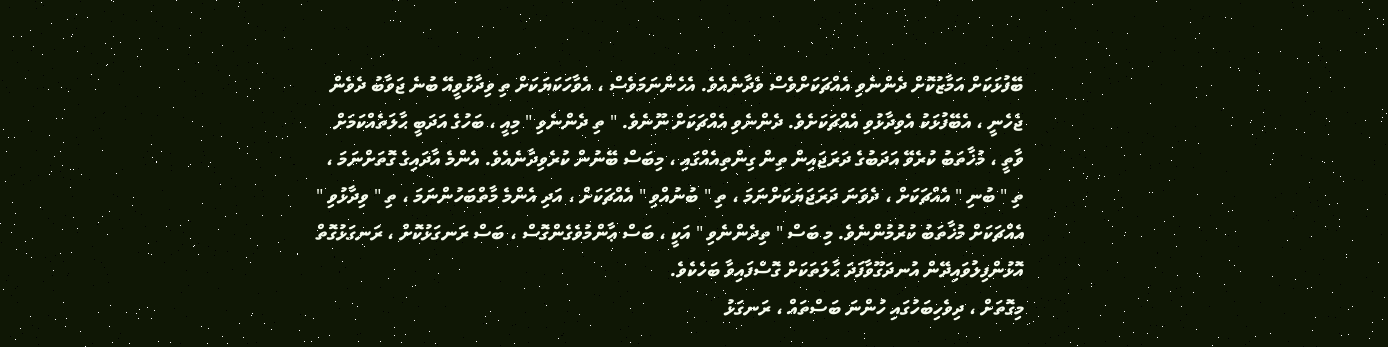ބޭފުޅަކަށް އަމާޒުކޮށް ދެންނެވި އެއްޗަކަށްވެސް ވެދާނެއެވެ. އެހެންނަމަވެސް ، އެވާހަކަޔަކަށް ތި ވިދާޅުވީއޭ ބުނެ ޖަވާބު ދެވެން ޖެހެނީ ، އެބޭފުޅަކު އެވިދާޅުވި އެއްޗަކަށެވެ. ދެންނެވި އެއްޗަކަށް ނޫނެވެ. " ތި ދެންނެވި " މިއީ ، ބަހުގެ އަދަބީ ޙާލަތެއްކަމަށް ވާތީ ، މުޚާތަބު ކުރެވޭ އަދަބުގެ ދަރަޖައިން ތިން ގިންތިއެއްގައި ، މިބަސް ބޭނުން ކުރެވިދާނެއެވެ. އެންމެ އާދައިގެ ގޮތަށްނަމަ ، ތި " ބުނި " އެއްޗަކަށް ، ދެވަނަ ދަރަޖަޔަކަށްނަމަ ، ތި " ބުނުއްވި " އެއްޗަކަށް ، އަދި އެންމެ މާތްބަހުންނަމަ ، ތި " ވިދާޅުވި " އެއްޗަކަށް މުޚާތަބު ކުރުމުންނެވެ. މި ބަސް " ތިދެންނެވި " އަކީ ، ބަސް ޢާންމުވެގެންގޮސް ، ބަސް ރަނގަޅުކޮށް ، ރަނގަޅުގޮތް އޮޅުންފިލުވައިދޭން އުނދަގޫވާފަދަ ޙާލަތަކަށް ގޮސްފައިވާ ބަހެކެވެ.
މިގޮތަށް ، ދިވެހިބަހުގައި ހުންނަ ބަސްތައް ، ރަނގަޅު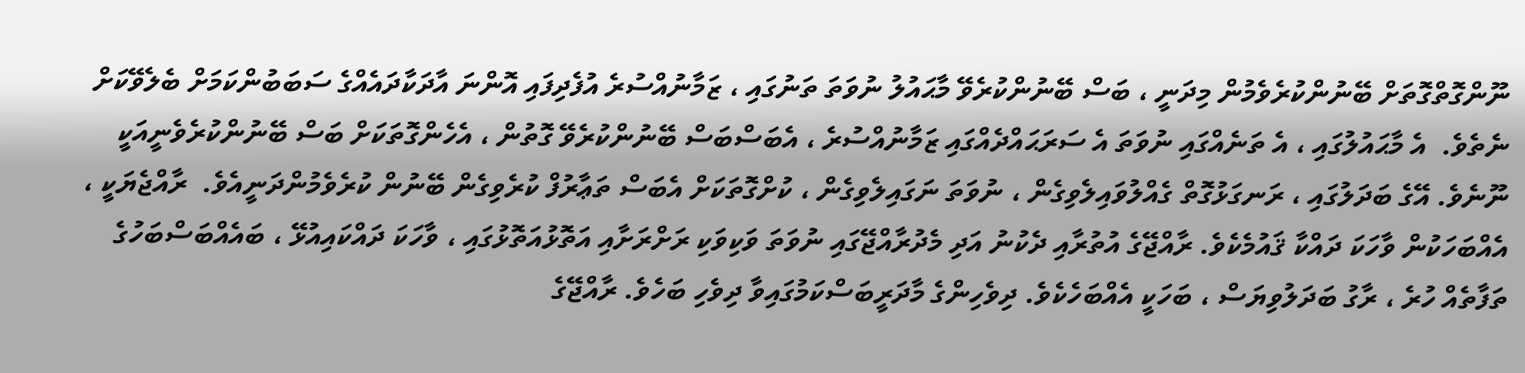ނޫންގޮތްގޮތަށް ބޭނުންކުރެވެމުން މިދަނީ ، ބަސް ބޭނުންކުރެވޭ މާޙައުލު ނުވަތަ ތަނުގައި ، ޒަމާނުއްސުރެ އުފެދިފައި އޮންނަ އާދަކާދައެއްގެ ސަބަބުންކަމަށް ބެލެވޭކަށް ނެތެވެ.  އެ މާޙައުލުގައި ، އެ ތަނެއްގައި ނުވަތަ އެ ސަރަޙައްދެއްގައި ޒަމާނުއްސުރެ ، އެބަސްބަސް ބޭނުންކުރެވޭ ގޮތުން ، އެހެންގޮތަކަށް ބަސް ބޭނުންކުރެވެނީއަކީ ނޫނެވެ. އޭގެ ބަދަލުގައި ، ރަނގަޅުގޮތް ގެއްލުވައިލެވިގެން ، ނުވަތަ ނަގައިލެވިގެން ، ކުށްގޮތަކަށް އެބަސް ތަޢާރުފް ކުރެވިގެން ބޭނުން ކުރެވެމުންދަނީއެވެ.  ރާއްޖެޔަކީ ، އެއްބަހަކުން ވާހަކަ ދައްކާ ޤައުމެކެވެ. ރާއްޖޭގެ އުތުރާއި ދެކުނު އަދި މެދުރާއްޖޭގައި ނުވަތަ ވަކިވަކި ރަށްރަށާއި އަތޮޅުއަތޮޅުގައި ، ވާހަކަ ދައްކައިއުޅޭ ، ބައެއްބަސްބަހުގެ ތަފާތެއް ހުރެ ، ރާގު ބަދަލުވިޔަސް ، ބަހަކީ އެއްބަހެކެވެ. ދިވެހިންގެ މާދަރީބަސްކަމުގައިވާ ދިވެހި ބަހެވެ. ރާއްޖޭގެ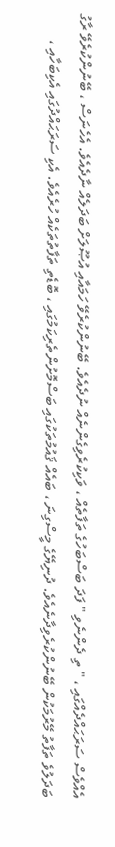އެއްވެސް ސަރަޙައްދެއްގައި ، " ތި ދެންނެވި " ފަދަ ބަސްބަހުގެ ތަފާތެއް ، ވަކިކުރެވިގެންނެއް ނުދެއެވެ. ބޭނުންކުރެވޭ ހަމައާއި އުޞޫލަށް ބަދަލެއް ނާދެއެވެ. އެހެނަސް ، ބޭނުންކުރެވޭ ރާގު ބަދަލުވެ ތަފާތު މޭރުމަކުން ބޭނުންކުރެވިދާނެއެވެ. ދުނިޔޭގެ މީސްގިނަ ، ބައެއް ޤައުމުތަކުގައި ބަސްމޮށުންތެރިކަމުގައި ، ބޮޑެތި ތަފާތުތަކެއް ހުރެއެވެ. އެކި ސަރަޙައްދުގައި އެކިބަހާއި ،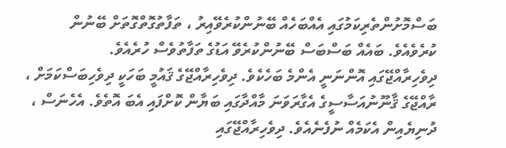ބަސްމޮށުންތެރިކަމުގައި އެއްބަހެއް ބޭނުންކުރެވޭއިރު ، ތަފާތުގޮތްގޮތަށް ބޭނުން ކުރެވެއެވެ. ބައެއް ބަސްބަސް ބޭނުންކުރެވޭ އަޑުގެ ތަފާތުވެސް ހުރެއެވެ.
ދިވެހިރާއްޖޭގައި އޮންނަނީ އެންމެ ބަހެކެވެ. ދިވެހިރާއްޖޭގެ ޤައުމީ ބަހަކީ ދިވެހިބަސްކަމަށް ، ރާއްޖޭގެ ޤާނޫނުއަސާސީގެ އެގާރަވަނަ މާއްދާގައި ބަޔާން ކޮށްފައި އެބަ އޮތެވެ. އެހެނަސް ، ދުނިޔެއިން އެކަމެއް ނުފެނެއެވެ. ދިވެހިރާއްޖޭގައި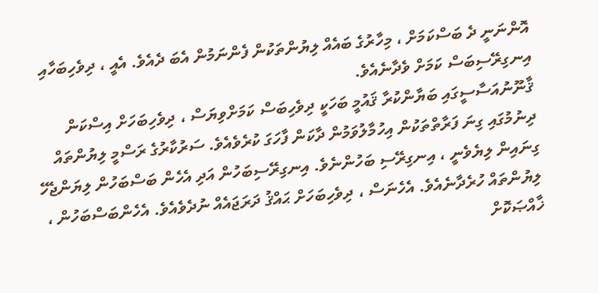އޮންނަނީ ދެ ބަސްކަމަށް ، މިހާރުގެ ބައެއް ލިޔުންތަކުން ފެންނަމުން އެބަ ދެއެވެ. އެއީ ، ދިވެހިބަހާއި އިނގިރޭސިބަސް ކަމަށް ވެދާނެއެވެ.
ޤާނޫނުއަސާސީގައި ބަޔާންކުރާ ޤައުމީ ބަހަކީ ދިވެހިބަސް ކަމަށްވިޔަސް ، ދިވެހިބަހަށް އިސްކަން ދިނުމުގައި ގިނަ ފަރާތްތަކުން އިހުމާލުވަމުން ދާކަން ފާހަގަ ކުރެވެއެވެ. ސަރުކާރުގެ ރަސްމީ ލިޔުންތައް ގިނައިން ލިޔެވެނީ ، އިނގިރޭސި ބަހުންނެވެ. އިނގިރޭސިބަހުން އަދި އެހެން ބަސްބަހުން ލިޔަންޖެހޭ ލިޔުންތައް ހުރެދާނެއެވެ. އެހެނަސް ، ދިވެހިބަހަށް ޙައްޤު ދަރަޖައެއް ނުދެވެއެވެ. އެހެންބަސްބަހުން ، ޚާއްޞަކޮށް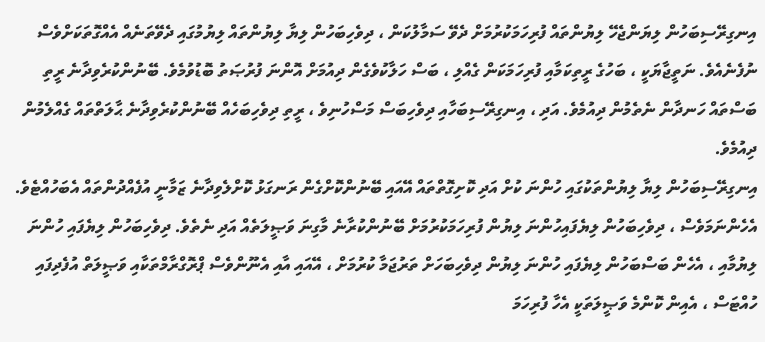އިނގިރޭސިބަހުން ލިޔަންޖެހޭ ލިޔުންތައް ފުރިހަމަކުރުމަށް ދެވޭ ސަމާލުކަން ، ދިވެހިބަހުން ލިޔާ ލިޔުންތައް ލިޔުމުގައި ދެވޭތަނެއް އެއްގޮތަކަށްވެސް ނުފެނެއެވެ. ނަތީޖާޔަކީ ، ބަހުގެ ރީތިކަމާއި ފުރިހަމަކަން ގެއްލި ، ބަސް ހަލާކުވެގެން ދިއުމަށް އޮންނަ ފުރުޞަތު ބޮޑުވުމެވެ. ބޭނުންކުރެވިދާނެ ރީތި ބަސްތައް ހަނދާން ނެތެމުން ދިއުމެވެ. އަދި ، އިނގިރޭސިބަހާއި ދިވެހިބަސް މަސްހުނިވެ ، ރީތި ދިވެހިބަހެއް ބޭނުންކުރެވިދާނެ ޙާލަތްތައް ގެއްލެމުން ދިއުމެވެ.
އިނގިރޭސިބަހުން ލިޔާ ލިޔުންތަކުގައި ހުންނަ ކުށް އަދި ކޮށިގޮތްތައް އޭއައި ބޭނުންކޮށްގެން ރަނގަޅު ކޮށްލެވިދާނެ ޒަމާނީ އުފެއްދުންތައް އެބަހުއްޓެވެ. އެހެންނަމަވެސް ، ދިވެހިބަހުން ލިޔެފައިހުންނަ ލިޔުން ފުރިހަމަކުރުމަށް ބޭނުންކުރާނެ މާގިނަ ވަޞީލަތެއް އަދި ނެތެވެ. ދިވެހިބަހުން ލިޔެފައި ހުންނަ ލިޔުމާއި ، އެހެން ބަސްބަހުން ލިޔެފައި ހުންނަ ލިޔުން ދިވެހިބަހަށް ތަރުޖަމާ ކުރުމަށް ، އޭއައި އާއި އެނޫންވެސް ޕްރޮގްރާމްތަކާއި ވަޞީލަތް އުފެދިފައި ހުއްޓަސް ، އެއިން ކޮންމެ ވަޞީލަތަކީ އެހާ ފުރިހަމަ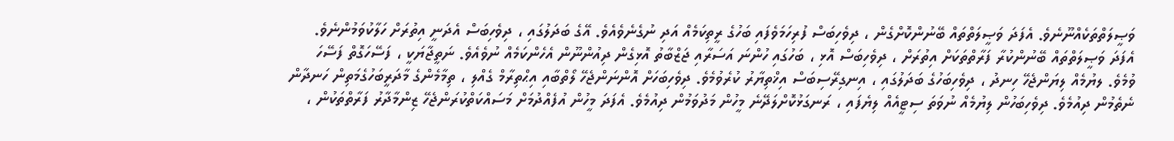ވަޞީލަތްތަކެއްނޫނެވެ. އެފަދަ ވަޞީލަތްތައް ބޭނުންކޮށްގެން ، ދިވެހިބަސް ފުރިހަމަވެފައި ބަހުގެ ރީތިކަމެއް އަދި ނުގެނެވެއެވެ. އޭގެ ބަދަލުގައި ، ދިވެހިބަސް އެދަނީ އިތުރަށް ހަލާކުވަމުންނެވެ. އެފަދަ ވަޞީލަތްތައް ބޭނުންކުރާ ފަރާތްތަކަށް އިތުރަށް ، ދިވެހިބަސް އޮޅި ، ބަހުގައި ހުންނަ އަސަރާއި ޖަޒްބާތު އޮޅިގެން ދިއުންނޫން އެހެންކަމެއް ނުވެއެވެ. ނަތީޖާޔަކީ ، ފަސޭހަގޮތް ފަސޭހަ ވުމެވެ. ލޔުމެއް ލިޔަންޖެހޭ ހިނދު ، ދިވެހިބަހުގެ ބަދަލުގައި ، އިނގިރޭސިބަސް އިޚްތިޔާރު ކުރެވުމެވެ. ދިވެހިބަހަށް އޮންނަންޖެހޭ ލޯތްބާއި އިޙްތިރާމް ގެއްލި ، ތިމާމެންގެ މާދަރީބަހުގެމަތިން ހަނދާން ނެތެމުން ދިއުމެވެ. ދިވެހިބަހުން ލިޔުމެއް ނުވަތަ ސިޓީއެއް ލިޔެފައި ، ރަނގަޅުކޮށްލަދޭނެ މީހުން މަދުވަމުން ދިއުމެވެ. އެފަދަ މީހުން އުފެއްދުމަށް މަސައްކަތްކުރަންޖެހޭ ޒިންމާދާރު ފަރާތްތަކުން ،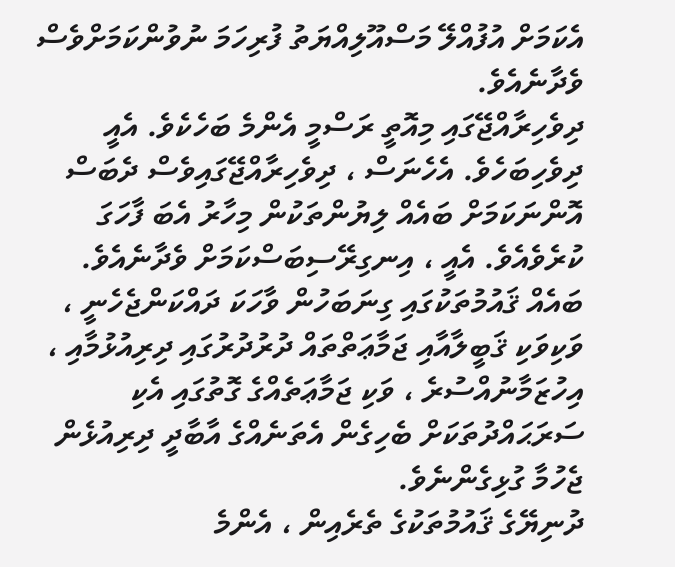އެކަމަށް އުފުއްލޭ މަސްއޫލިއްޔަތު ފުރިހަމަ ނުވުންކަމަށްވެސް ވެދާނެއެވެ.
ދިވެހިރާއްޖޭގައި މިއޮތީ ރަސްމީ އެންމެ ބަހެކެވެ. އެއީ ދިވެހިބަހެވެ. އެހެނަސް ، ދިވެހިރާއްޖޭގައިވެސް ދެބަސް އޮންނަކަމަށް ބައެއް ލިޔުންތަކުން މިހާރު އެބަ ފާހަގަ ކުރެވެއެވެ. އެއީ ، އިނގިރޭސިބަސްކަމަށް ވެދާނެއެވެ.
ބައެއް ޤައުމުތަކުގައި ގިނަބަހުން ވާހަކަ ދައްކަންޖެހެނީ ، ވަކިވަކި ޤަބީލާއާއި ޖަމާޢަތްތައް ދުރުދުރުގައި ދިރިއުޅުމާއި ، އިހުޒަމާނުއްސުރެ ، ވަކި ޖަމާޢަތެއްގެ ގޮތުގައި އެކި ސަރަޙައްދުތަކަށް ބެހިގެން އެތަނެއްގެ އާބާދީ ދިރިއުޅެން ޖެހުމާ ގުޅިގެންނެވެ.
ދުނިޔޭގެ ޤައުމުތަކުގެ ތެރެއިން ، އެންމެ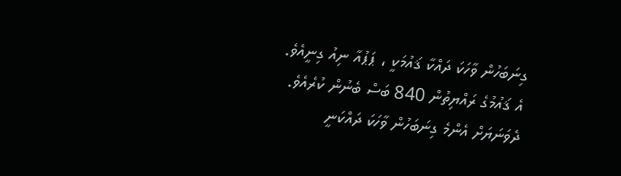ގިނަބަހުން ވާހަކަ ދައްކާ ޤައުމަކީ ، ޕަޕުއާ ނިއު ގިނީއެވެ. އެ ޤައުމުގެ ރައްޔިތުން 840 ބަސް ބެނުން ކުރެއެވެ. ދެވަނަޔަށް އެންމެ ގިނަބަހުން ވާހަކަ ދައްކަނީ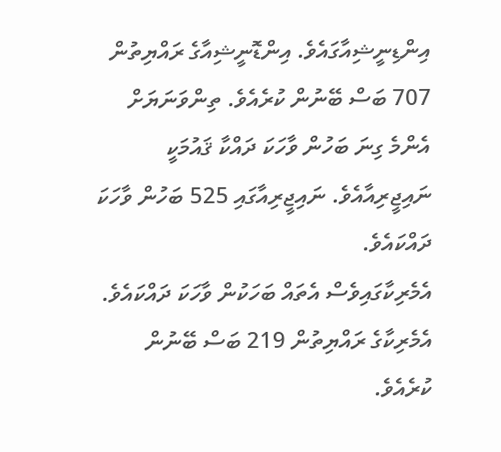އިންޑިނީޝިއާގައެވެ. އިންޑޮނީޝިއާގެ ރައްޔިތުން 707 ބަސް ބޭނުން ކުރެއެވެ. ތިންވަނަޔަށް އެންމެ ގިނަ ބަހުން ވާހަކަ ދައްކާ ޤައުމަކީ ނައިޖީރިއާއެވެ. ނައިޖީރިއާގައި 525 ބަހުން ވާހަކަ ދައްކައެވެ.
އެމެރިކާގައިވެސް އެތައް ބަހަކުން ވާހަކަ ދައްކައެވެ. އެމެރިކާގެ ރައްޔިތުން 219 ބަސް ބޭނުން ކުރެއެވެ.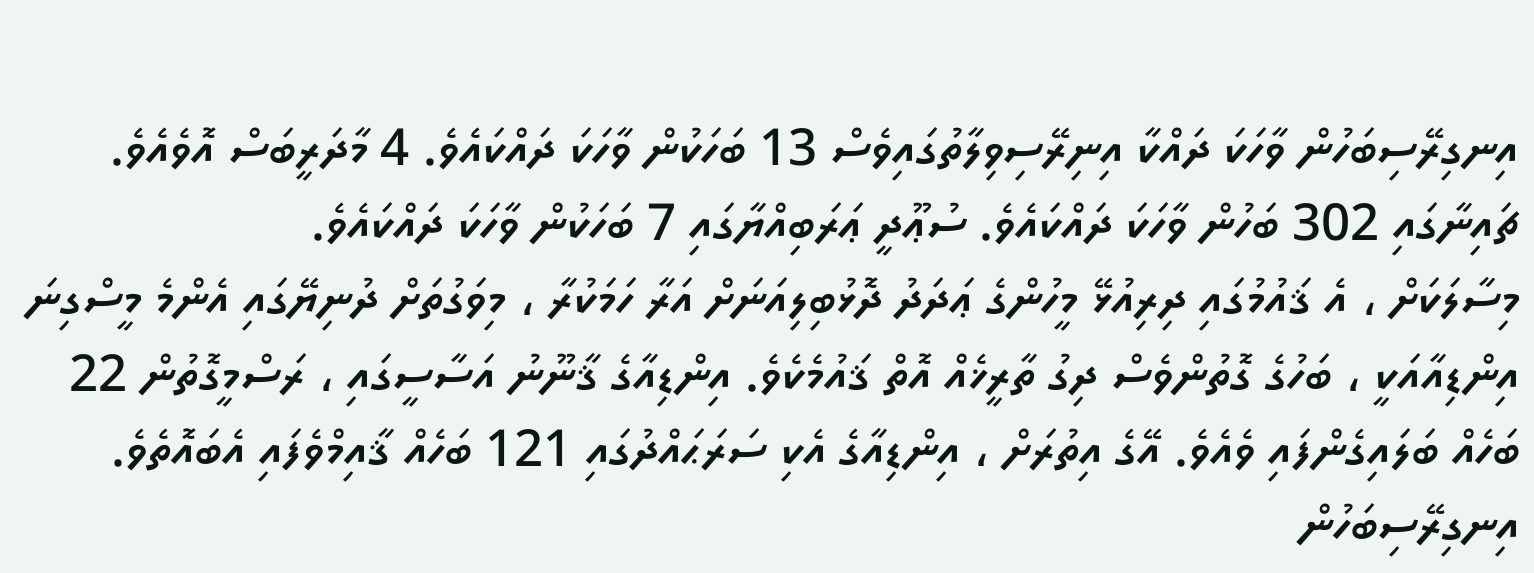އިނގިރޭސިބަހުން ވާހަކަ ދައްކާ އިނިރޭސިވިލާތުގައިވެސް 13 ބަހަކުން ވާހަކަ ދައްކައެވެ. 4 މާދަރީބަސް އޮވެއެވެ. ޗައިނާގައި 302 ބަހުން ވާހަކަ ދައްކައެވެ. ސުޢޫދީ ޢަރަބިއްޔާގައި 7 ބަހަކުން ވާހަކަ ދައްކައެވެ.
މިސާލަކަށް ، އެ ޤައުމުގައި ދިރިއުޅޭ މީހުންގެ ޢަދަދު ދޮޅުބިލިއަނަށް އަރާ ހަމަކުރާ ، މިވަގުތަށް ދުނިޔޭގައި އެންމެ މީސްގިނަ އިންޑިއާއަކީ ، ބަހުގެ ގޮތުންވެސް ދިގު ތާރީޚެއް އޮތް ޤައުމެކެވެ. އިންޑިއާގެ ޤާނޫނު އަސާސީގައި ، ރަސްމީގޮތުން 22 ބަހެއް ބަލައިގެންފައި ވެއެވެ. އޭގެ އިތުރަށް ، އިންޑިއާގެ އެކި ސަރަޙައްދުގައި 121 ބަހެއް ޤާއިމްވެފައި އެބައޮތެވެ. އިނގިރޭސިބަހުން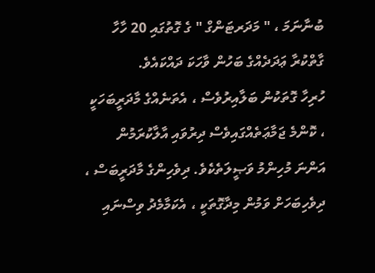ބުނާނަމަ ، " މަދަރޓަންގް " ގެ ގޮތުގައި 20 ހާހާ ގާތްކުރާ ޢަދަދެއްގެ ބަހުން ވާހަކަ ދައްކައެވެ.
ހުރިހާ ގޮތަކުން ބަލާއިރުވެސް ، އެތަނެއްގެ މާދަރީބަހަކީ ، ކޮންމެ ޖަމާޢަތެއްގައިވެސް ދިރުވައި އާލާކުރަމުން އަންނަ މުހިންމު ވަޞީލަތެކެވެ. ދިވެހިންގެ މާދަރީބަސް ، ދިވެހިބަހަށް ވަމުން މިދާގޮތަކީ ، އެކަމާމެދު ވިސްނައި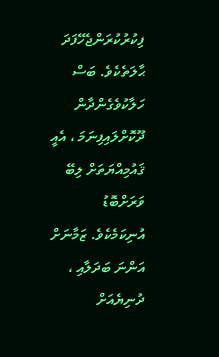ފިކުރުކުރަންޖެހޭފަދަ ޙާލަތެކެވެ. ބަސް ހަލާކުވެގެންދާން ދޫކޮށްލައިފިނަމަ ، އެއީ ޤައުމިއްޔަތަށް ލިބޭ ވަރަށްބޮޑު އުނިކަމެކެވެ. ޒަމާނަށް އަންނަ ބަދަލާއި ، ދުނިޔެއަށް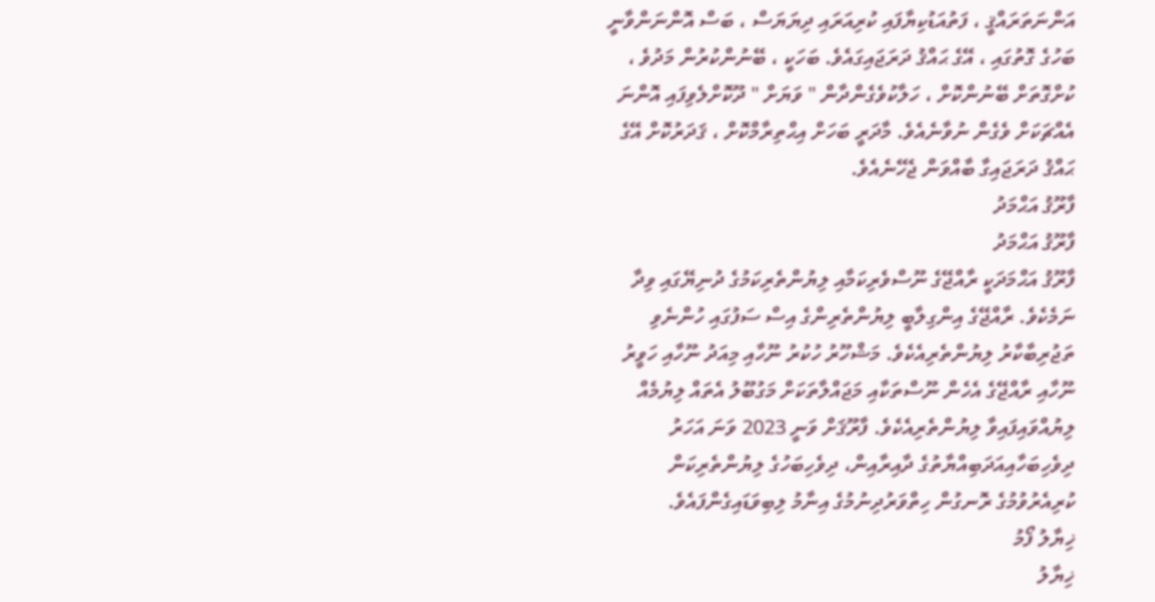އަންނަތަރައްޤީ ، ފަތުއަޑުކިޔާފައި ކުރިއަރައި ދިޔަޔަސް ، ބަސް އޮންނަންވާނީ ބަހުގެ ގޮތުގައި ، އޭގެ ޙައްޤު ދަރަޖައިގައެވެ. ބަހަކީ ، ބޭނުންކުރުން މަދުވެ ، ކުށްގޮތަށް ބޭނުންކޮށް ، ހަލާކުވެގެންދާން " ވަޔަށް " ދޫކޮށްލެވިފައި އޮންނަ އެއްޗަކަށް ވެގެން ނުވާނެއެވެ. މާދަރީ ބަހަށް އިޙްތިރާމްކޮށް ، ޤަދަރުކޮށް އޭގެ ޙައްޤު ދަރަޖައިގާ ބާއްވަން ޖެހޭނެއެވެ.
ފާރޫޤު އަޙްމަދު
ފާރޫޤު އަޙްމަދު
ފާރޫޤު އަޙްމަދަކީ ރާއްޖޭގެ ނޫސްވެރިކަމާއި ލިޔުންތެރިކަމުގެ ދުނިޔޭގައި ވިދާ ނަމެކެވެ. ރާއްޖޭގެ އިންގިލާބީ ލިޔުންތެރިންގެ އިސް ސަފުގައި ހުންނެވި ތަޖުރިބާކާރު ލިޔުންތެރިއެކެވެ. މަޝްހޫރު ހުކުރު ނޫހާއި މިއަދު ނޫހާއި ހަވީރު ނޫހާއި ރާއްޖޭގެ އެހެން ނޫސްތަކާއި މަޖައްލާތަކަށް މަގުބޫލު އެތައް ލިޔުމެއް ލިޔުއްވައިފައިވާ ލިޔުންތެރިއެކެވެ. ފާރޫޤަށް ވަނީ 2023 ވަނަ އަހަރު ދިވެހިބަހާއިއަދަބިއްޔާތުގެ ދާއިރާއިން، ދިވެހިބަހުގެ ލިޔުންތެރިކަން ކުރިއެރުވުމުގެ ރޮނގުން ހިތްވަރުދިނުމުގެ އިނާމު ލިބިވަޑައިގެންފައެވެ.
ޚިޔާލު ފޯމު
ޚިޔާލު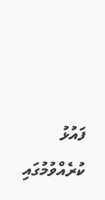ފައުޅު ކުރެއްވުމުގައި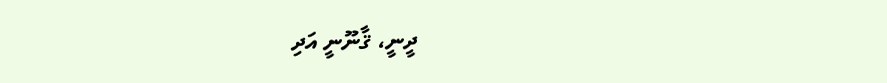ދީނީ، ޤާނޫނީ އަދި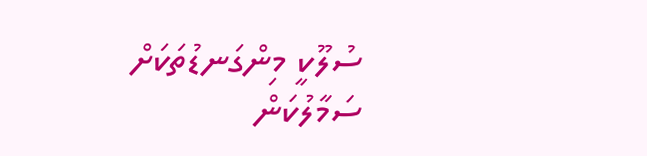ސުލޫކީ މިންގަނޑުތަކަށް ސަމާލުކަން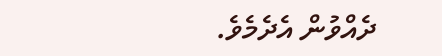ދެއްވުން އެދެމެވެ.